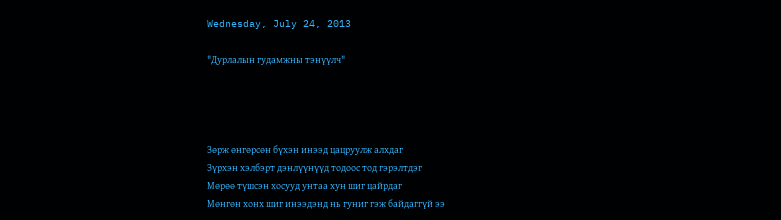Wednesday, July 24, 2013

"Дурлалын гудамжны тэнүүлч"




Зөрж өнгөрсөн бүхэн инээд цацруулж алхдаг
Зүрхэн хэлбэрт дэнлүүнүүд тодоос тод гэрэлтдэг
Мөрөө түшсэн хосууд унтаа хун шиг цайрдаг
Мөнгөн хонх шиг инээдэнд нь гуниг гэж байдаггүй ээ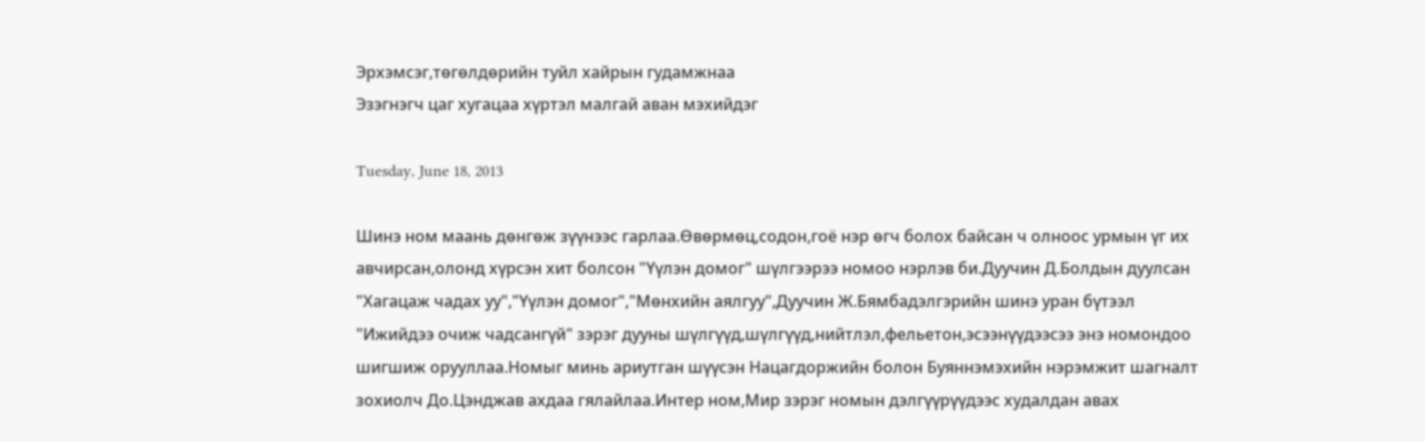Эрхэмсэг,төгөлдөрийн туйл хайрын гудамжнаа
Эзэгнэгч цаг хугацаа хүртэл малгай аван мэхийдэг

Tuesday, June 18, 2013

Шинэ ном маань дөнгөж зүүнээс гарлаа.Өвөрмөц,содон,гоё нэр өгч болох байсан ч олноос урмын үг их авчирсан,олонд хүрсэн хит болсон "Үүлэн домог" шүлгээрээ номоо нэрлэв би.Дуучин Д.Болдын дуулсан "Хагацаж чадах уу","Үүлэн домог","Мөнхийн аялгуу",Дуучин Ж.Бямбадэлгэрийн шинэ уран бүтээл "Ижийдээ очиж чадсангүй" зэрэг дууны шүлгүүд,шүлгүүд,нийтлэл,фельетон,эсээнүүдээсээ энэ номондоо шигшиж орууллаа.Номыг минь ариутган шүүсэн Нацагдоржийн болон Буяннэмэхийн нэрэмжит шагналт зохиолч До.Цэнджав ахдаа гялайлаа.Интер ном,Мир зэрэг номын дэлгүүрүүдээс худалдан авах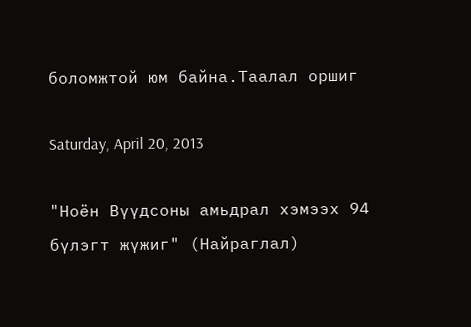боломжтой юм байна.Таалал оршиг

Saturday, April 20, 2013

"Ноён Вүүдсоны амьдрал хэмээх 94 бүлэгт жүжиг" (Найраглал)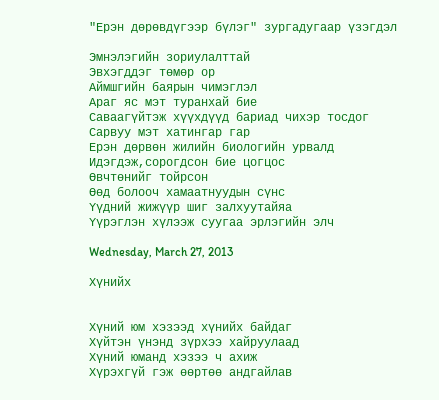"Ерэн дөрөвдүгээр бүлэг" зургадугаар үзэгдэл

Эмнэлэгийн зориулалттай
Эвхэгддэг төмөр ор
Аймшгийн баярын чимэглэл
Араг яс мэт туранхай бие
Саваагүйтэж хүүхдүүд бариад чихэр тосдог
Сарвуу мэт хатингар гар
Ерэн дөрвөн жилийн биологийн урвалд
Идэгдэж,сорогдсон бие цогцос
Өвчтөнийг тойрсон
Өөд болооч хамаатнуудын сүнс
Үүдний жижүүр шиг залхуутайяа
Үүрэглэн хүлээж суугаа эрлэгийн элч

Wednesday, March 27, 2013

Хүнийх


Хүний юм хэзээд хүнийх байдаг
Хүйтэн үнэнд зүрхээ хайруулаад
Хүний юманд хэзээ ч ахиж
Хүрэхгүй гэж өөртөө андгайлав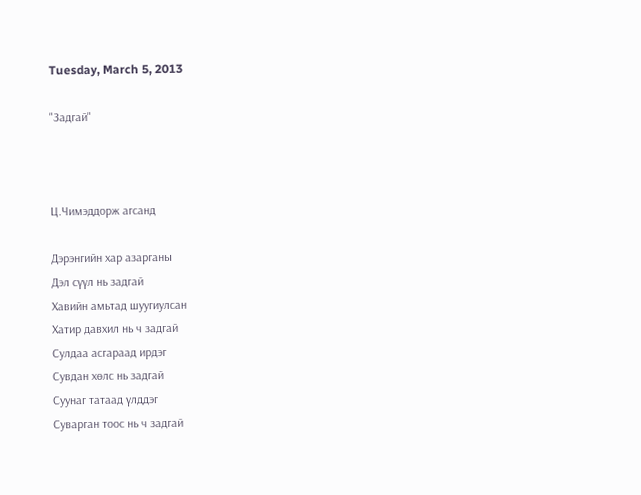Tuesday, March 5, 2013

"Задгай"



Ц.Чимэддорж агсанд

Дэрэнгийн хар азарганы
Дэл сүүл нь задгай
Хавийн амьтад шуугиулсан
Хатир давхил нь ч задгай
Сулдаа асгараад ирдэг
Сувдан хөлс нь задгай
Суунаг татаад үлддэг
Суварган тоос нь ч задгай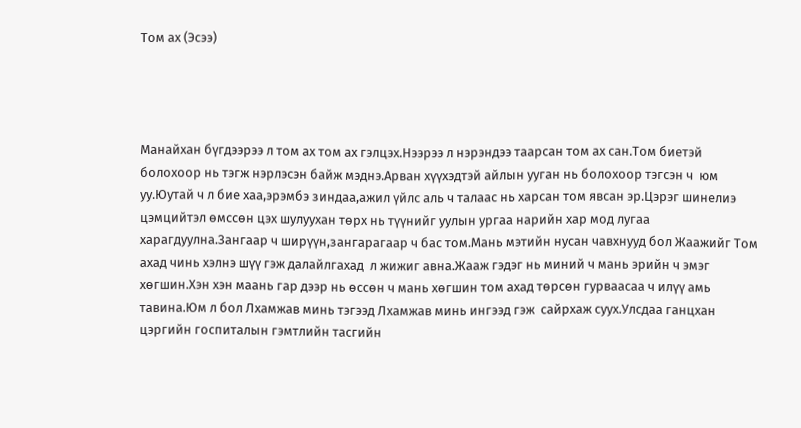Том ах (Эсээ)




Манайхан бүгдээрээ л том ах том ах гэлцэх.Нээрээ л нэрэндээ таарсан том ах сан.Том биетэй болохоор нь тэгж нэрлэсэн байж мэднэ.Арван хүүхэдтэй айлын ууган нь болохоор тэгсэн ч  юм уу.Юутай ч л бие хаа,эрэмбэ зиндаа,ажил үйлс аль ч талаас нь харсан том явсан эр.Цэрэг шинелиэ цэмцийтэл өмссөн цэх шулуухан төрх нь түүнийг уулын ургаа нарийн хар мод лугаа харагдуулна.Зангаар ч ширүүн,зангарагаар ч бас том.Мань мэтийн нусан чавхнууд бол Жаажийг Том ахад чинь хэлнэ шүү гэж далайлгахад  л жижиг авна.Жааж гэдэг нь миний ч мань эрийн ч эмэг хөгшин.Хэн хэн маань гар дээр нь өссөн ч мань хөгшин том ахад төрсөн гурваасаа ч илүү амь тавина.Юм л бол Лхамжав минь тэгээд Лхамжав минь ингээд гэж  сайрхаж суух.Улсдаа ганцхан цэргийн госпиталын гэмтлийн тасгийн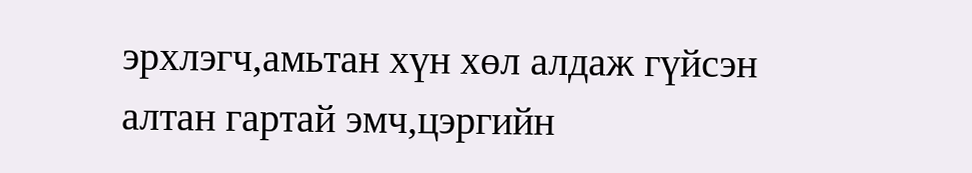эрхлэгч,амьтан хүн хөл алдаж гүйсэн алтан гартай эмч,цэргийн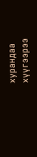хурандаа хүүгээрээ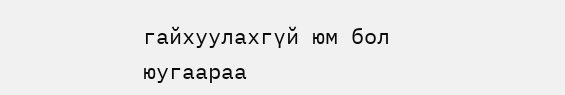гайхуулахгүй юм бол юугаараа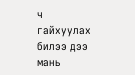ч гайхуулах билээ дээ мань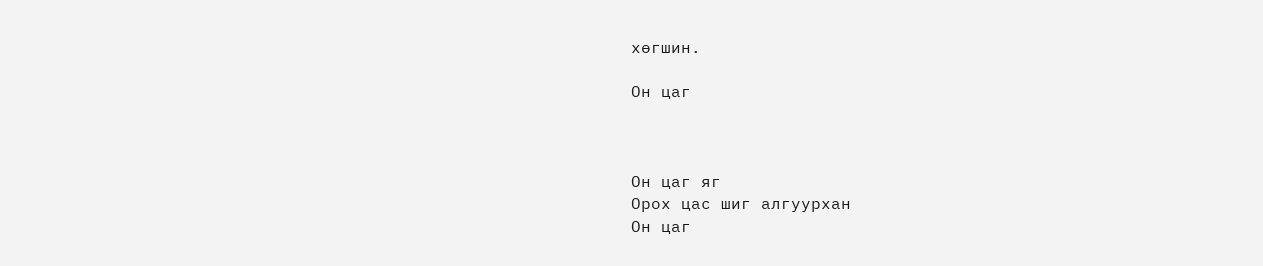хөгшин.

Он цаг



Он цаг яг
Орох цас шиг алгуурхан
Он цаг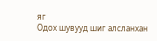яг
Одох шувууд шиг алсланхан